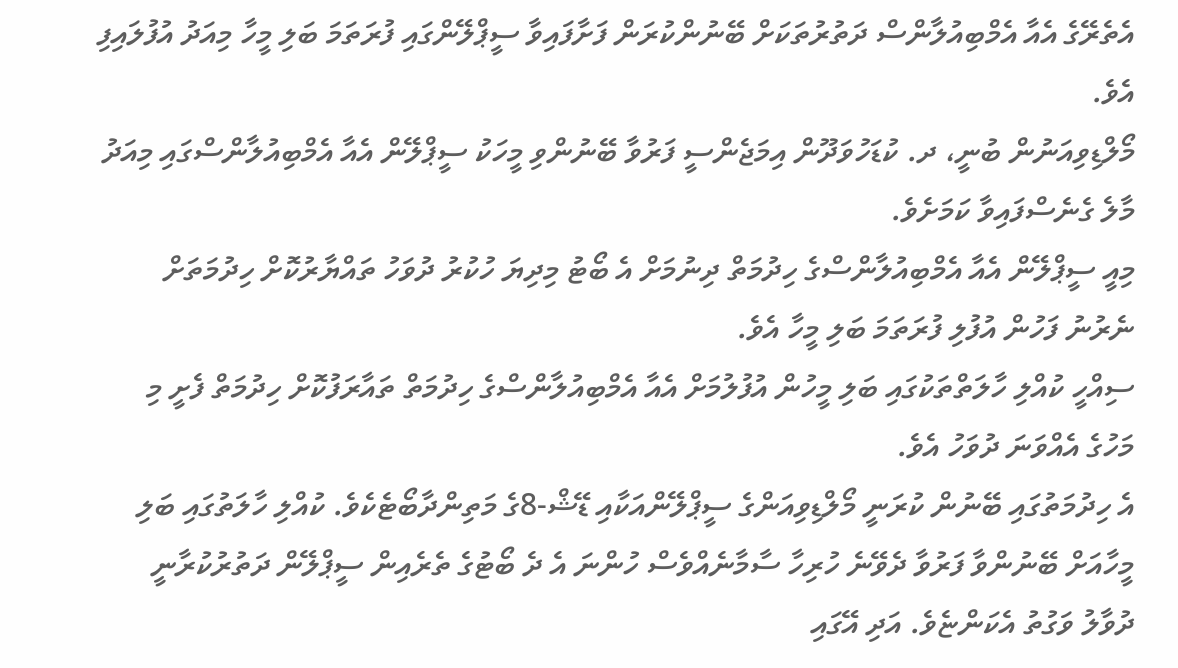އެތެރޭގެ އެއާ އެމްބިއުލާންސް ދަތުރުތަކަށް ބޭނުންކުރަން ފަށާފައިވާ ސީޕްލޭންގައި ފުރަތަމަ ބަލި މީހާ މިއަދު އުފުލައިފި އެވެ.
މޯލްޑިވިއަނުން ބުނީ، ދ. ކުޑަހުވަދޫން އިމަޖެންސީ ފަރުވާ ބޭނުންވި މީހަކު ސީޕްލޭން އެއާ އެމްބިއުލާންސްގައި މިއަދު މާލެ ގެނެސްފައިވާ ކަމަށެވެ.
މިއީ ސީޕްލޭން އެއާ އެމްބިއުލާންސްގެ ހިދުމަތް ދިނުމަށް އެ ބޯޓު މިދިޔަ ހުކުރު ދުވަހު ތައްޔާރުކޮށް ހިދުމަތަށް ނެރުނު ފަހުން އުފުލި ފުރަތަމަ ބަލި މީހާ އެވެ.
ސިއްހީ ކުއްލި ހާލަތްތަކުގައި ބަލި މީހުން އުފުލުމަށް އެއާ އެމްބިއުލާންސްގެ ހިދުމަތް ތައާރަފުކޮށް ހިދުމަތް ފެށީ މި މަހުގެ އެއްވަނަ ދުވަހު އެވެ.
އެ ހިދުމަތުގައި ބޭނުން ކުރަނީ މޯލްޑިވިއަންގެ ސީޕްލޭންއަކާއި ޑޭޝް-8ގެ މަތިންދާބޯޓެކެވެ. ކުއްލި ހާލަތުގައި ބަލި މީހާއަށް ބޭނުންވާ ފަރުވާ ދެވޭނެ ހުރިހާ ސާމާނެއްވެސް ހުންނަ އެ ދެ ބޯޓުގެ ތެރެއިން ސީޕްލޭން ދަތުރުކުރާނީ ދުވާލު ވަގުތު އެކަންޏެވެ. އަދި އޭގައި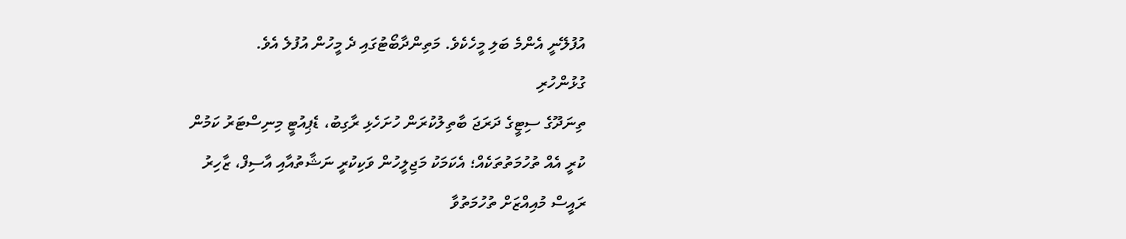އުފުލޭނީ އެންމެ ބަލި މީހެކެވެ. މަތިންދާބޯޓުގައި ދެ މީހުން އުފުލެ އެވެ.
ގުޅުންހުރި
ތިނަދޫގެ ސިޓީގެ ދަރަޖަ ބާތިލުކުރަން ހުށަހެޅި ރާގިބު، ޑެޕިއުޓީ މިނިސްޓަރު ކަމުން
ކުރީ އެއް ތުހުމަތުތަކެއް؛ އެކަމަކު މަޖިލީހުން ވަކިކުރީ ނަޝާތުއާއި އާސިފް، ޒާހިރު
ރައީސް މުއިއްޒަށް ތުހުމަތުވާ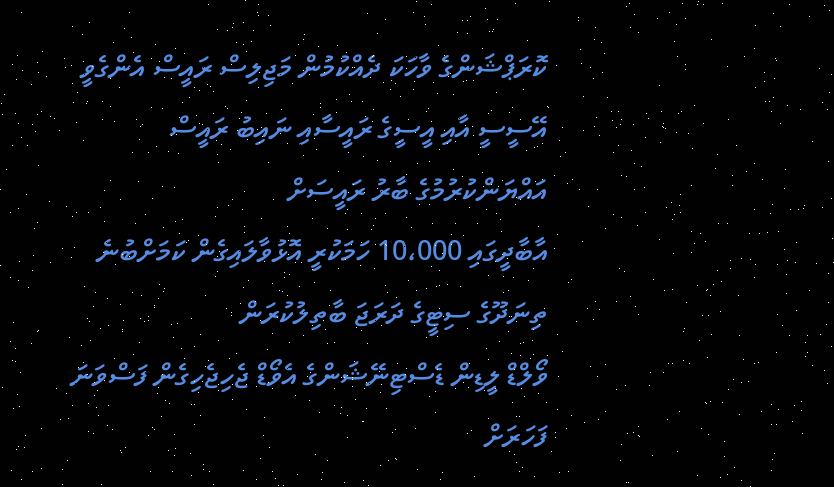ކޮރަޕްޝަންގެ ވާހަކަ ދެއްކުމުން މަޖިލިސް ރައީސް އެންގެވީ
އޭސީސީ އާއި އީސީގެ ރައީސާއި ނައިބު ރައީސް އައްޔަންކުރުމުގެ ބާރު ރައީސަށް
އާބާދީގައި 10،000 ހަމަކުރީ އޮޅުވާލައިގެން ކަމަށްބުނެ ތިނަދޫގެ ސިޓީގެ ދަރަޖަ ބާތިލުކުރަން
ވޯލްޑް ލީޑިން ޑެސްޓިނޭޝަންގެ އެވޯޑް ޖެހިޖެހިގެން ފަސްވަނަ ފަހަރަށް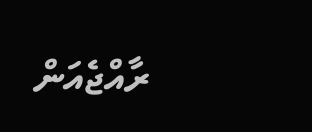ރާއްޖެއަން